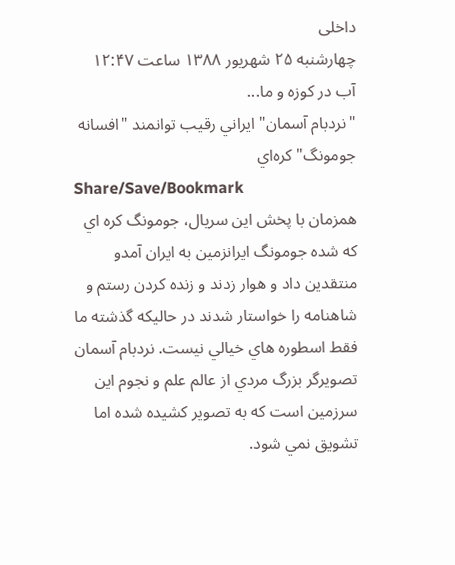داخلی
چهارشنبه ۲۵ شهريور ۱۳۸۸ ساعت ۱۲:۴۷
آب در کوزه و ما...
"نردبام آسمان" ايراني رقيب توانمند "افسانه جومونگ" کره‌اي
Share/Save/Bookmark
همزمان با پخش اين سريال، جومونگ کره اي که شده جومونگ ايرانزمين به ايران آمدو منتقدين داد و هوار زدند و زنده کردن رستم و شاهنامه را خواستار شدند در حاليکه گذشته ما فقط اسطوره هاي خيالي نيست. نردبام آسمان تصويرگر بزرگ مردي از عالم علم و نجوم اين سرزمين است که به تصوير کشيده شده اما تشويق نمي شود.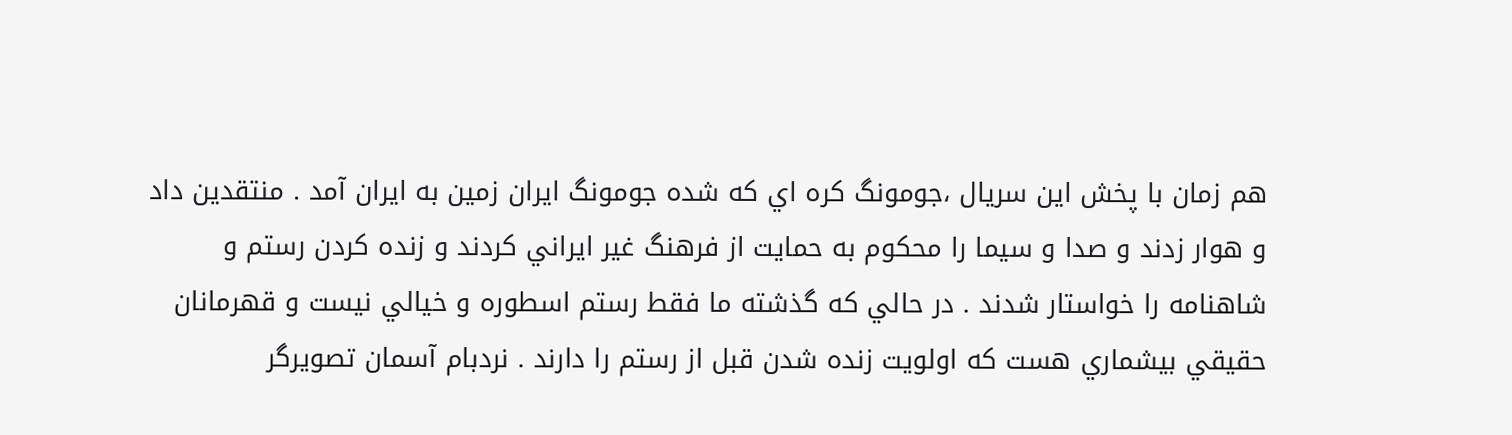هم زمان با پخش اين سريال ،جومونگ کره اي که شده جومونگ ايران زمين به ايران آمد . منتقدين داد و هوار زدند و صدا و سيما را محکوم به حمايت از فرهنگ غير ايراني کردند و زنده کردن رستم و شاهنامه را خواستار شدند . در حالي که گذشته ما فقط رستم اسطوره و خيالي نيست و قهرمانان حقيقي بيشماري هست که اولويت زنده شدن قبل از رستم را دارند . نردبام آسمان تصويرگر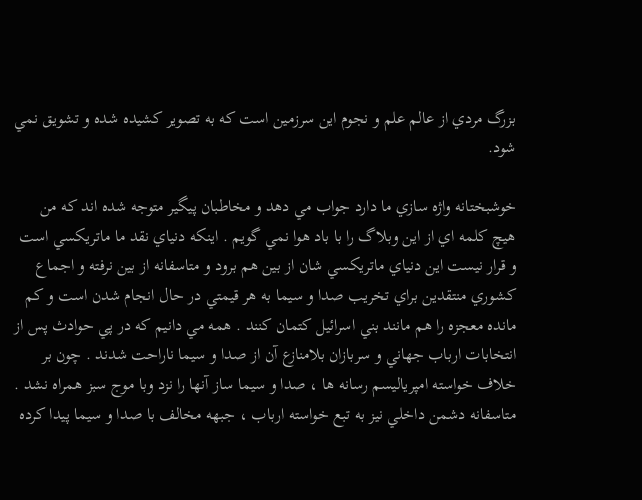بزرگ مردي از عالم علم و نجوم اين سرزمين است که به تصوير کشيده شده و تشويق نمي شود.

خوشبختانه واژه سازي ما دارد جواب مي دهد و مخاطبان پيگير متوجه شده اند که من هيچ کلمه اي از اين وبلاگ را با باد هوا نمي گويم . اينکه دنياي نقد ما ماتريکسي است و قرار نيست اين دنياي ماتريکسي شان از بين هم برود و متاسفانه از بين نرفته و اجماع کشوري منتقدين براي تخريب صدا و سيما به هر قيمتي در حال انجام شدن است و کم مانده معجزه را هم مانند بني اسرائيل کتمان کنند . همه مي دانيم که در پي حوادث پس از انتخابات ارباب جهاني و سربازان بلامنازع آن از صدا و سيما ناراحت شدند . چون بر خلاف خواسته امپرياليسم رسانه ها ، صدا و سيما ساز آنها را نزد وبا موج سبز همراه نشد .
متاسفانه دشمن داخلي نيز به تبع خواسته ارباب ، جبهه مخالف با صدا و سيما پيدا کرده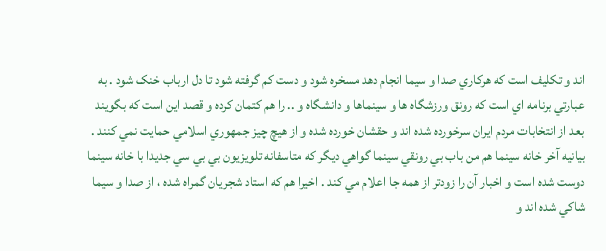اند و تکليف است که هرکاري صدا و سيما انجام دهد مسخره شود و دست کم گرفته شود تا دل ارباب خنک شود . به عبارتي برنامه اي است که رونق ورزشگاه ها و سينماها و دانشگاه و .. را هم کتمان کرده و قصد اين است که بگويند بعد از انتخابات مردم ايران سرخورده شده اند و حقشان خورده شده و از هيچ چيز جمهوري اسلامي حمايت نمي کنند . بيانيه آخر خانه سينما هم من باب بي رونقي سينما گواهي ديگر که متاسفانه تلويزيون بي بي سي جديدا با خانه سينما دوست شده است و اخبار آن را زودتر از همه جا اعلام مي کند . اخيرا هم که استاد شجريان گمراه شده ، از صدا و سيما شاکي شده اند و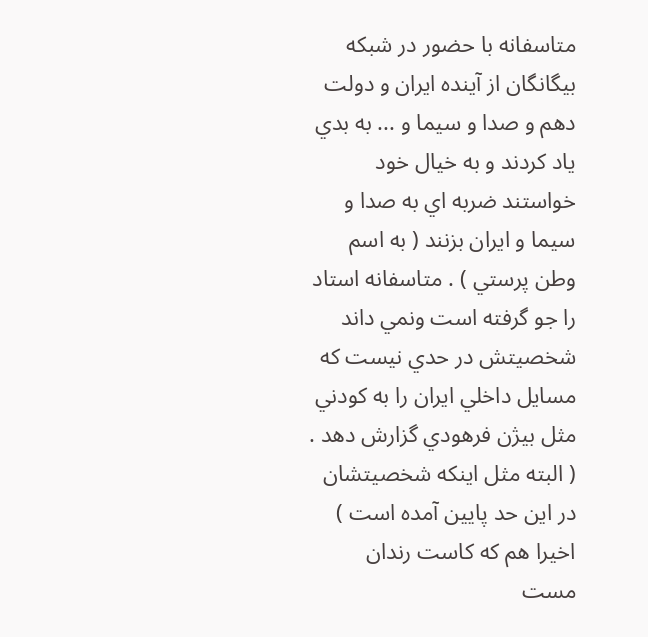متاسفانه با حضور در شبکه بيگانگان از آينده ايران و دولت دهم و صدا و سيما و ... به بدي ياد کردند و به خيال خود خواستند ضربه اي به صدا و سيما و ايران بزنند ( به اسم وطن پرستي ) . متاسفانه استاد را جو گرفته است ونمي داند شخصيتش در حدي نيست که مسايل داخلي ايران را به کودني مثل بيژن فرهودي گزارش دهد . ( البته مثل اينکه شخصيتشان در اين حد پايين آمده است ) اخيرا هم که کاست رندان مست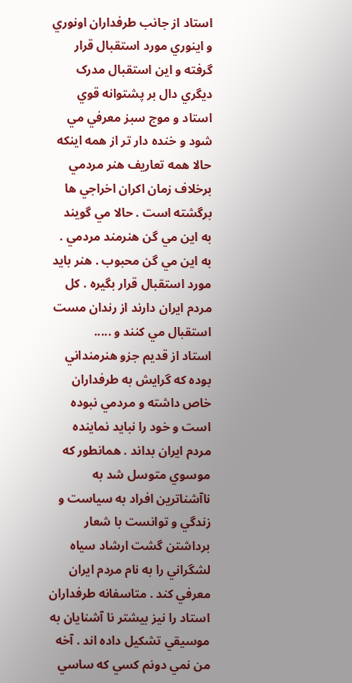استاد از جانب طرفداران اونوري و اينوري مورد استقبال قرار گرفته و اين استقبال مدرک ديگري دال بر پشتوانه قوي استاد و موج سبز معرفي مي شود و خنده دار تر از همه اينکه حالا همه تعاريف هنر مردمي برخلاف زمان اکران اخراجي ها برگشته است . حالا مي گويند به اين مي گن هنرمند مردمي . به اين مي گن محبوب . هنر بايد مورد استقبال قرار بگيره . کل مردم ايران دارند از رندان مست استقبال مي کنند و .....
استاد از قديم جزو هنرمنداني بوده که گرايش به طرفداران خاص داشته و مردمي نبوده است و خود را نبايد نماينده مردم ايران بداند . همانطور که موسوي متوسل شد به ناآشناترين افراد به سياست و زندگي و توانست با شعار برداشتن گشت ارشاد سياه لشگراني را به نام مردم ايران معرفي کند . متاسفانه طرفداران استاد را نيز بيشتر نا آشنايان به موسيقي تشکيل داده اند . آخه من نمي دونم کسي که ساسي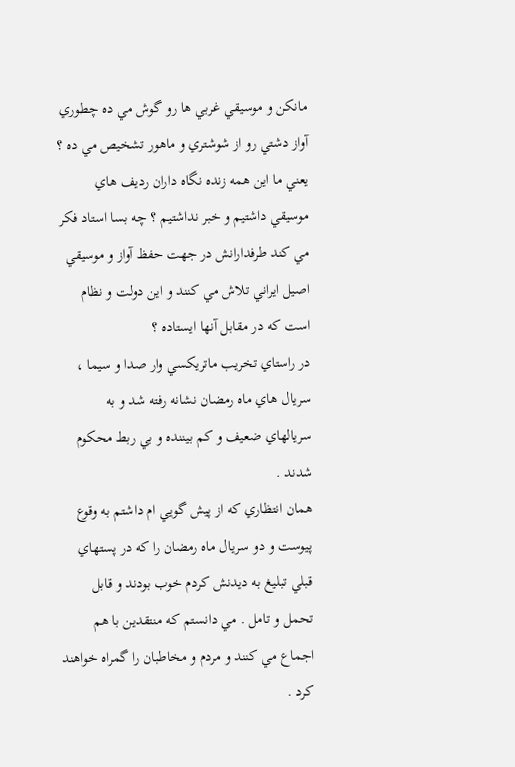مانکن و موسيقي غربي ها رو گوش مي ده چطوري آواز دشتي رو از شوشتري و ماهور تشخيص مي ده ؟ يعني ما اين همه زنده نگاه داران رديف هاي موسيقي داشتيم و خبر نداشتيم ؟ چه بسا استاد فکر مي کند طرفدارانش در جهت حفظ آواز و موسيقي اصيل ايراني تلاش مي کنند و اين دولت و نظام است که در مقابل آنها ايستاده ؟
در راستاي تخريب ماتريکسي وار صدا و سيما ، سريال هاي ماه رمضان نشانه رفته شد و به سريالهاي ضعيف و کم بيننده و بي ربط محکوم شدند .
همان انتظاري که از پيش گويي ام داشتم به وقوع پيوست و دو سريال ماه رمضان را که در پستهاي قبلي تبليغ به ديدنش کردم خوب بودند و قابل تحمل و تامل . مي دانستم که منتقدين با هم اجماع مي کنند و مردم و مخاطبان را گمراه خواهند کرد .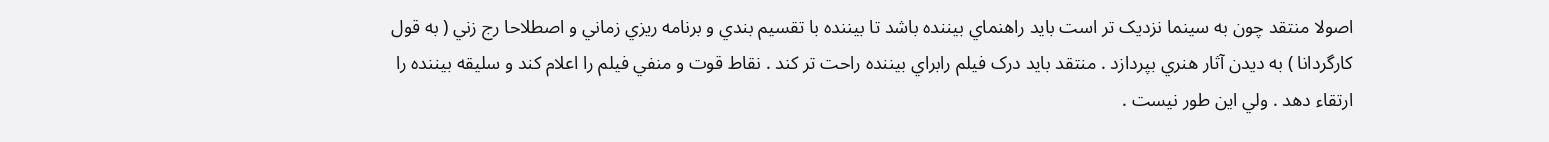اصولا منتقد چون به سينما نزديک تر است بايد راهنماي بيننده باشد تا بيننده با تقسيم بندي و برنامه ريزي زماني و اصطلاحا رج زني ( به قول کارگردانا ) به ديدن آثار هنري بپردازد . منتقد بايد درک فيلم رابراي بيننده راحت تر کند . نقاط قوت و منفي فيلم را اعلام کند و سليقه بيننده را ارتقاء دهد . ولي اين طور نيست .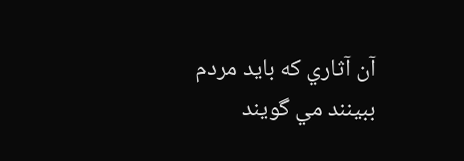آن آثاري که بايد مردم ببينند مي گويند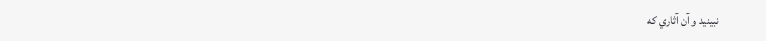نبينيد و آن آثاري که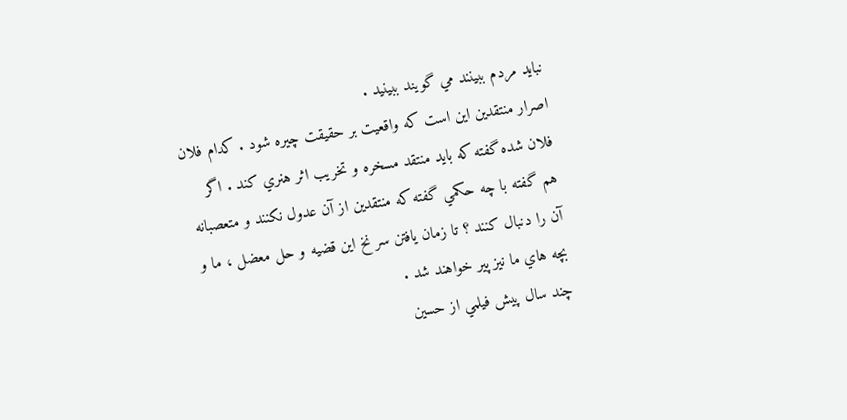نبايد مردم ببينند مي گويند ببينيد .
اصرار منتقدين اين است که واقعيت بر حقيقت چيره شود . کدام فلان فلان شده گفته که بايد منتقد مسخره و تخريب اثر هنري کند . اگر هم گفته با چه حکمي گفته که منتقدين از آن عدول نکنند و متعصبانه آن را دنبال کنند ؟ تا زمان يافتن سر نخ اين قضيه و حل معضل ، ما و بچه هاي ما نيز پير خواهند شد .
چند سال پيش فيلمي از حسين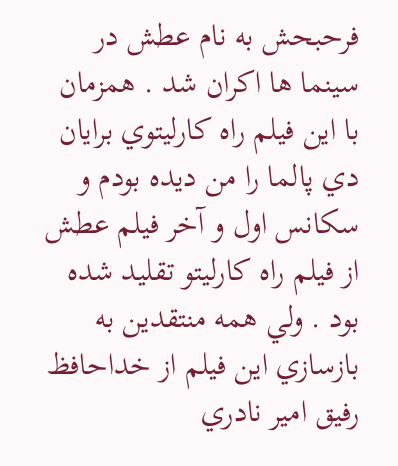فرحبحش به نام عطش در سينما ها اکران شد . همزمان با اين فيلم راه کارليتوي برايان دي پالما را من ديده بودم و سکانس اول و آخر فيلم عطش از فيلم راه کارليتو تقليد شده بود . ولي همه منتقدين به بازسازي اين فيلم از خداحافظ رفيق امير نادري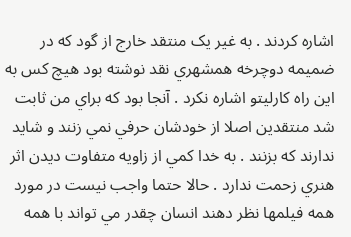اشاره کردند . به غير يک منتقد خارج از گود که در ضميمه دوچرخه همشهري نقد نوشته بود هيچ کس به اين راه کارليتو اشاره نکرد . آنجا بود که براي من ثابت شد منتقدين اصلا از خودشان حرفي نمي زنند و شايد ندارند که بزنند . به خدا کمي از زاويه متفاوت ديدن اثر هنري زحمت ندارد . حالا حتما واجب نيست در مورد همه فيلمها نظر دهند انسان چقدر مي تواند با همه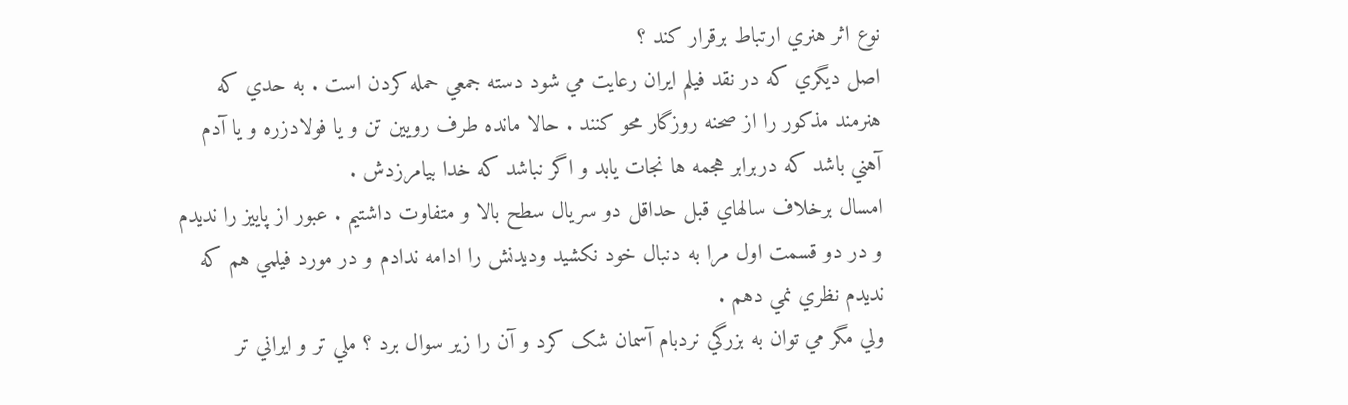نوع اثر هنري ارتباط برقرار کند ؟
اصل ديگري که در نقد فيلم ايران رعايت مي شود دسته جمعي حمله کردن است . به حدي که هنرمند مذکور را از صحنه روزگار محو کنند . حالا مانده طرف رويين تن و يا فولادزره و يا آدم آهني باشد که دربرابر هجمه ها نجات يابد و اگر نباشد که خدا بيامرزدش .
امسال برخلاف سالهاي قبل حداقل دو سريال سطح بالا و متفاوت داشتيم . عبور از پاييز را نديدم و در دو قسمت اول مرا به دنبال خود نکشيد وديدنش را ادامه ندادم و در مورد فيلمي هم که نديدم نظري نمي دهم .
ولي مگر مي توان به بزرگي نردبام آسمان شک کرد و آن را زير سوال برد ؟ ملي تر و ايراني تر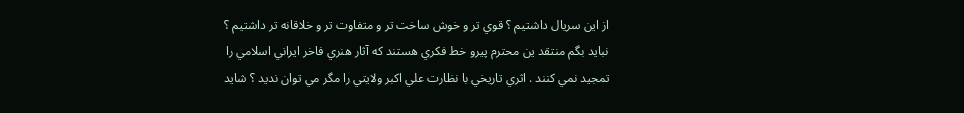از اين سريال داشتيم ؟ قوي تر و خوش ساخت تر و متفاوت تر و خلاقانه تر داشتيم ؟
نبايد بگم منتقد ين محترم پيرو خط فکري هستند که آثار هنري فاخر ايراني اسلامي را تمجيد نمي کنند . اثري تاريخي با نظارت علي اکبر ولايتي را مگر مي توان نديد ؟ شايد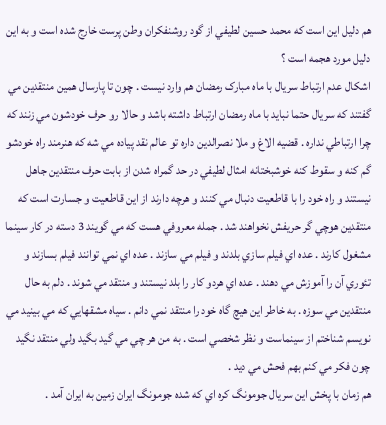هم دليل اين است که محمد حسين لطيفي از گود روشنفکران وطن پرست خارج شده است و به اين دليل مورد هجمه است ؟
اشکال عدم ارتباط سريال با ماه مبارک رمضان هم وارد نيست . چون تا پارسال همين منتقدين مي گفتند که سريال حتما نبايد با ماه رمضان ارتباط داشته باشد و حالا رو حرف خودشون مي زنند که چرا ارتباطي نداره . قضيه الاغ و ملا نصرالدين داره تو عالم نقد پياده مي شه که هنرمند راه خودشو گم کنه و سقوط کنه خوشبختانه امثال لطيفي در حد گمراه شدن از بابت حرف منتقدين جاهل نيستند و راه خود را با قاطعيت دنبال مي کنند و هرچه دارند از اين قاطعيت و جسارت است که منتقدين هوچي گر حريفش نخواهند شد . جمله معروفي هست که مي گويند 3 دسته در کار سينما مشغول کارند . عده اي فيلم سازي بلدند و فيلم مي سازند . عده اي نمي توانند فيلم بسازند و تئوري آن را آموزش مي دهند . عده اي هردو کار را بلد نيستند و منتقد مي شوند . دلم به حال منتقدين مي سوزه . به خاطر اين هيچ گاه خود را منتقد نمي دانم . سياه مشقهايي که مي بينيد مي نويسم شناختم از سينماست و نظر شخصي است . به من هر چي مي گيد بگيد ولي منتقد نگيد چون فکر مي کنم بهم فحش مي ديد .
هم زمان با پخش اين سريال جومونگ کره اي که شده جومونگ ايران زمين به ايران آمد .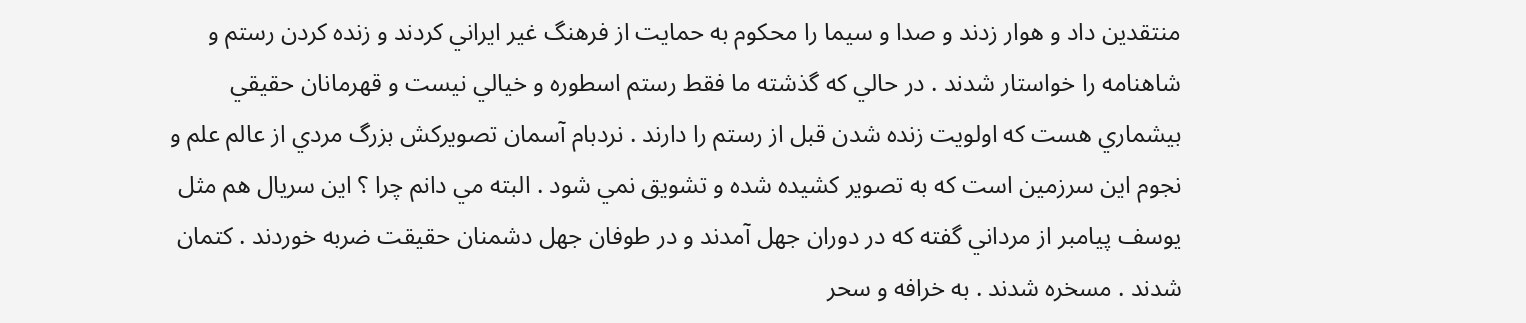منتقدين داد و هوار زدند و صدا و سيما را محکوم به حمايت از فرهنگ غير ايراني کردند و زنده کردن رستم و شاهنامه را خواستار شدند . در حالي که گذشته ما فقط رستم اسطوره و خيالي نيست و قهرمانان حقيقي بيشماري هست که اولويت زنده شدن قبل از رستم را دارند . نردبام آسمان تصويرکش بزرگ مردي از عالم علم و نجوم اين سرزمين است که به تصوير کشيده شده و تشويق نمي شود . البته مي دانم چرا ؟ اين سريال هم مثل يوسف پيامبر از مرداني گفته که در دوران جهل آمدند و در طوفان جهل دشمنان حقيقت ضربه خوردند . کتمان شدند . مسخره شدند . به خرافه و سحر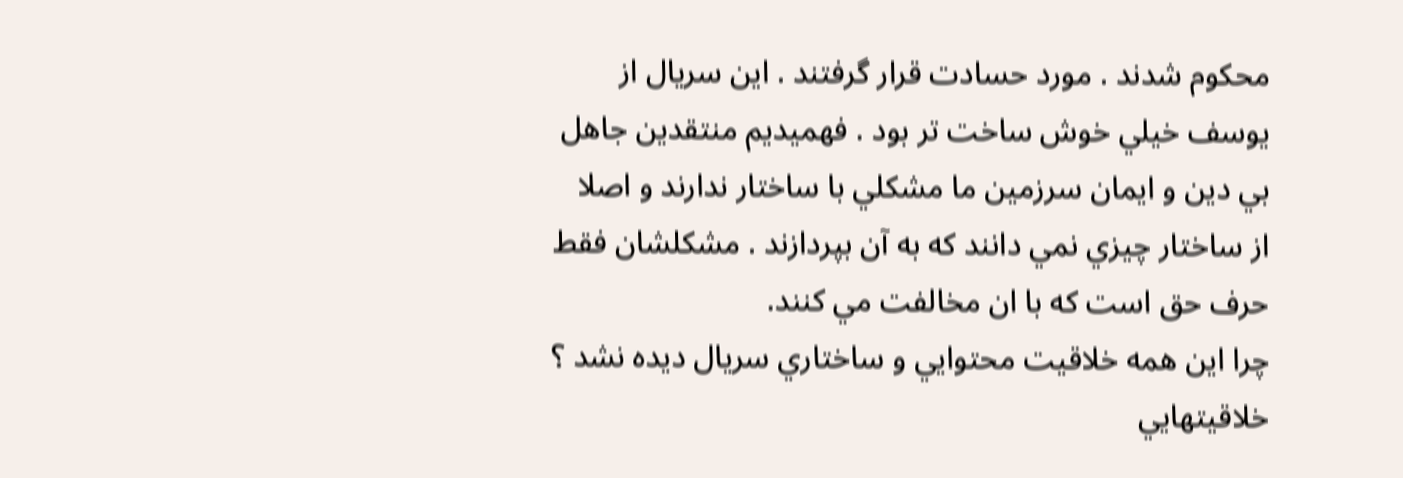محکوم شدند . مورد حسادت قرار گرفتند . اين سريال از يوسف خيلي خوش ساخت تر بود . فهميديم منتقدين جاهل بي دين و ايمان سرزمين ما مشکلي با ساختار ندارند و اصلا از ساختار چيزي نمي دانند که به آن بپردازند . مشکلشان فقط حرف حق است که با ان مخالفت مي کنند.
چرا اين همه خلاقيت محتوايي و ساختاري سريال ديده نشد ؟
خلاقيتهايي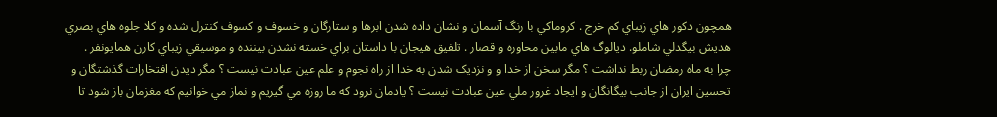همچون دکور هاي زيباي کم خرج . کروماکي با رنگ آسمان و نشان داده شدن ابرها و ستارگان و خسوف و کسوف کنترل شده و کلا جلوه هاي بصري هديش بيگدلي شاملو. ديالوگ هاي مابين محاوره و قصار . تلفيق هيجان با داستان براي خسته نشدن بيننده و موسيقي زيباي کارن همايونفر .
چرا به ماه رمضان ربط نداشت ؟ مگر سخن از خدا و و نزديک شدن به خدا از راه نجوم و علم عين عبادت نيست ؟ مگر ديدن افتخارات گذشتگان و تحسين ايران از جانب بيگانگان و ايجاد غرور ملي عين عبادت نيست ؟ يادمان نرود که ما روزه مي گيريم و نماز مي خوانيم که مغزمان باز شود تا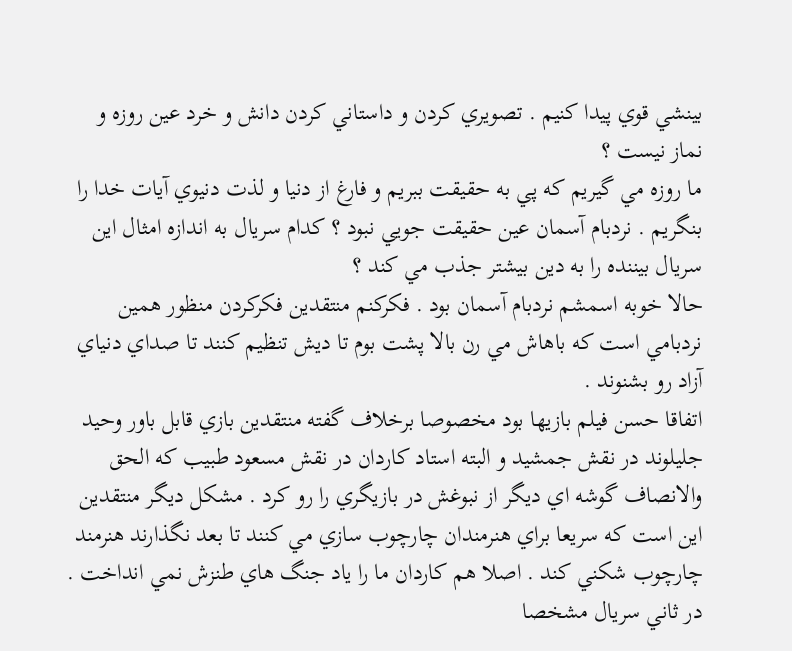بينشي قوي پيدا کنيم . تصويري کردن و داستاني کردن دانش و خرد عين روزه و نماز نيست ؟
ما روزه مي گيريم که پي به حقيقت ببريم و فارغ از دنيا و لذت دنيوي آيات خدا را بنگريم . نردبام آسمان عين حقيقت جويي نبود ؟ کدام سريال به اندازه امثال اين سريال بيننده را به دين بيشتر جذب مي کند ؟
حالا خوبه اسمشم نردبام آسمان بود . فکرکنم منتقدين فکرکردن منظور همين نردبامي است که باهاش مي رن بالا پشت بوم تا ديش تنظيم کنند تا صداي دنياي آزاد رو بشنوند .
اتفاقا حسن فيلم بازيها بود مخصوصا برخلاف گفته منتقدين بازي قابل باور وحيد جليلوند در نقش جمشيد و البته استاد کاردان در نقش مسعود طبيب که الحق والانصاف گوشه اي ديگر از نبوغش در بازيگري را رو کرد . مشکل ديگر منتقدين اين است که سريعا براي هنرمندان چارچوب سازي مي کنند تا بعد نگذارند هنرمند چارچوب شکني کند . اصلا هم کاردان ما را ياد جنگ هاي طنزش نمي انداخت .
در ثاني سريال مشخصا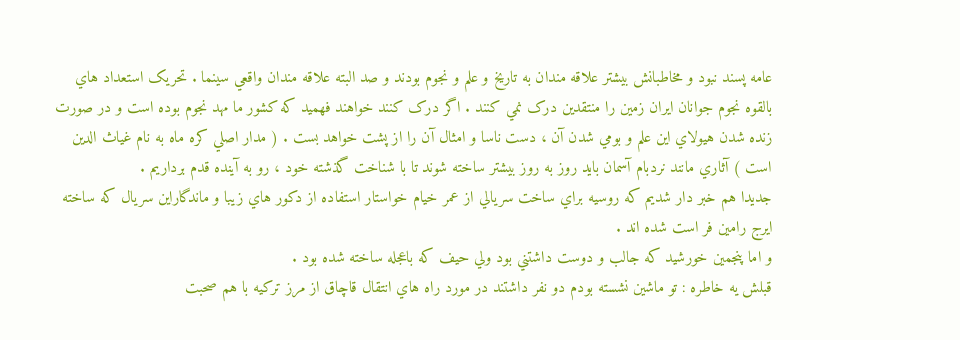عامه پسند نبود و مخاطبانش بيشتر علاقه مندان به تاريخ و علم و نجوم بودند و صد البته علاقه مندان واقعي سينما . تحريک استعداد هاي بالقوه نجوم جوانان ايران زمين را منتقدين درک نمي کنند . اگر درک کنند خواهند فهميد که کشور ما مهد نجوم بوده است و در صورت زنده شدن هيولاي اين علم و بومي شدن آن ، دست ناسا و امثال آن را از پشت خواهد بست . ( مدار اصلي کره ماه به نام غياث الدين است ) آثاري مانند نردبام آسمان بايد روز به روز بيشتر ساخته شوند تا با شناخت گذشته خود ، رو به آينده قدم برداريم .
جديدا هم خبر دار شديم که روسيه براي ساخت سريالي از عمر خيام خواستار استفاده از دکور هاي زيبا و ماندگاراين سريال که ساخته ايرج رامين فر است شده اند .
و اما پنجمين خورشيد که جالب و دوست داشتني بود ولي حيف که باعجله ساخته شده بود .
قبلش يه خاطره : تو ماشين نشسته بودم دو نفر داشتند در مورد راه هاي انتقال قاچاق از مرز ترکيه با هم صحبت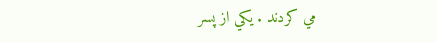مي کردند . يکي از پسر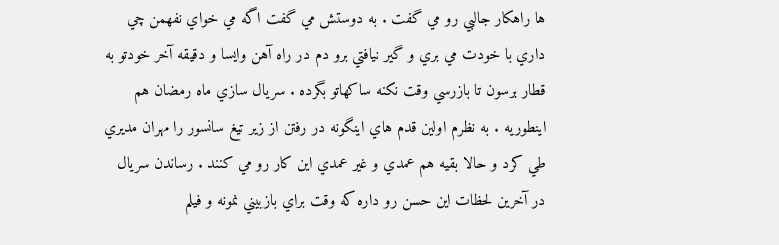ها راهکار جالبي رو مي گفت . به دوستش مي گفت اگه مي خواي نفهمن چي داري با خودت مي بري و گير نيافتي برو دم در راه آهن وايسا و دقيقه آخر خودتو به قطار برسون تا بازرسي وقت نکنه ساکهاتو بگرده . سريال سازي ماه رمضان هم اينطوريه . به نظرم اولين قدم هاي اينگونه در رفتن از زير تيغ سانسور را مهران مديري طي کرد و حالا بقيه هم عمدي و غير عمدي اين کار رو مي کنند . رساندن سريال در آخرين لحظات اين حسن رو داره که وقت براي بازبيني نمونه و فيلم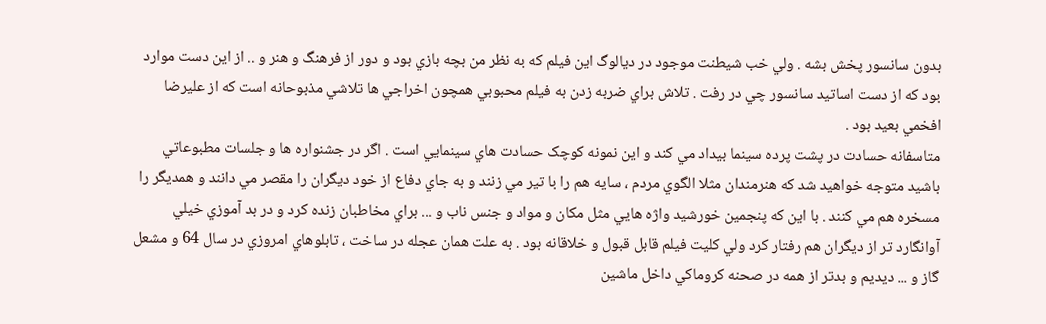بدون سانسور پخش بشه . ولي خب شيطنت موجود در ديالوگ اين فيلم که به نظر من بچه بازي بود و دور از فرهنگ و هنر و .. از اين دست موارد بود که از دست اساتيد سانسور چي در رفت . تلاش براي ضربه زدن به فيلم محبوبي همچون اخراجي ها تلاشي مذبوحانه است که از عليرضا افخمي بعيد بود .
متاسفانه حسادت در پشت پرده سينما بيداد مي کند و اين نمونه کوچک حسادت هاي سينمايي است . اگر در جشنواره ها و جلسات مطبوعاتي باشيد متوجه خواهيد شد که هنرمندان مثلا الگوي مردم ، سايه هم را با تير مي زنند و به جاي دفاع از خود ديگران را مقصر مي دانند و همديگر را مسخره هم مي کنند . با اين که پنجمين خورشيد واژه هايي مثل مکان و مواد و جنس ناب و ... براي مخاطبان زنده کرد و در بد آموزي خيلي آوانگارد تر از ديگران هم رفتار کرد ولي کليت فيلم قابل قبول و خلاقانه بود . به علت همان عجله در ساخت ، تابلوهاي امروزي در سال 64 و مشعل گاز و ... ديديم و بدتر از همه در صحنه کروماکي داخل ماشين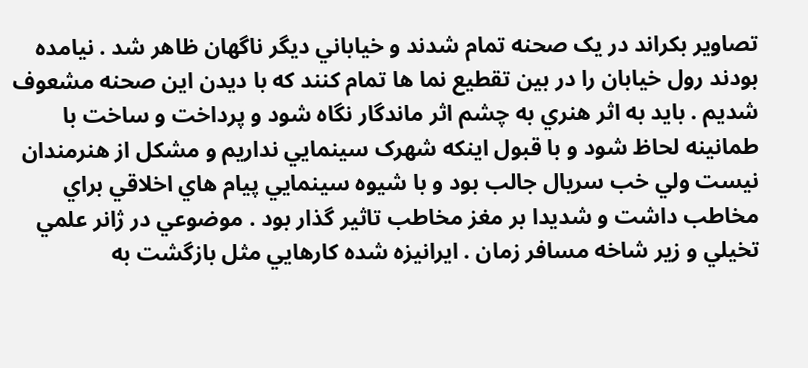تصاوير بکراند در يک صحنه تمام شدند و خياباني ديگر ناگهان ظاهر شد . نيامده بودند رول خيابان را در بين تقطيع نما ها تمام کنند که با ديدن اين صحنه مشعوف شديم . بايد به اثر هنري به چشم اثر ماندگار نگاه شود و پرداخت و ساخت با طمانينه لحاظ شود و با قبول اينکه شهرک سينمايي نداريم و مشکل از هنرمندان نيست ولي خب سريال جالب بود و با شيوه سينمايي پيام هاي اخلاقي براي مخاطب داشت و شديدا بر مغز مخاطب تاثير گذار بود . موضوعي در ژانر علمي تخيلي و زير شاخه مسافر زمان . ايرانيزه شده کارهايي مثل بازگشت به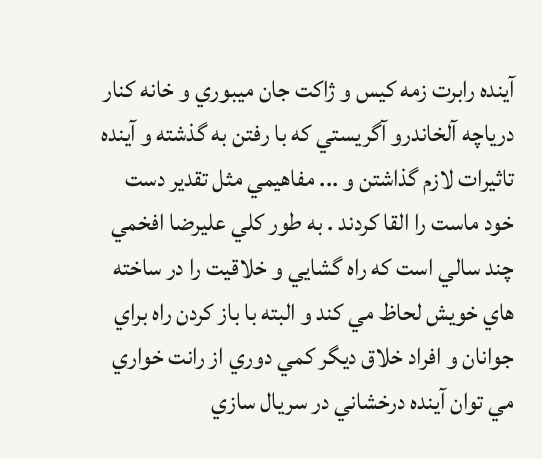آينده رابرت زمه کيس و ژاکت جان ميبوري و خانه کنار درياچه آلخاندرو آگريستي که با رفتن به گذشته و آينده تاثيرات لازم گذاشتن و ... مفاهيمي مثل تقدير دست خود ماست را القا کردند . به طور کلي عليرضا افخمي چند سالي است که راه گشايي و خلاقيت را در ساخته هاي خويش لحاظ مي کند و البته با باز کردن راه براي جوانان و افراد خلاق ديگر کمي دوري از رانت خواري مي توان آينده درخشاني در سريال سازي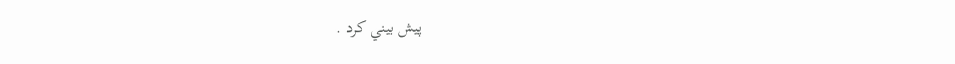پيش بيني کرد .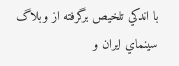با اندکي تلخيص برگرفته از وبلاگ سينماي ايران و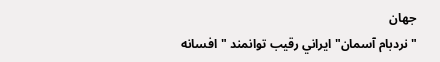جهان
"نردبام آسمان" ايراني رقيب توانمند "افسانه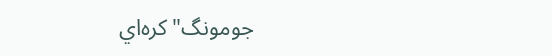جومونگ" کره‌اي